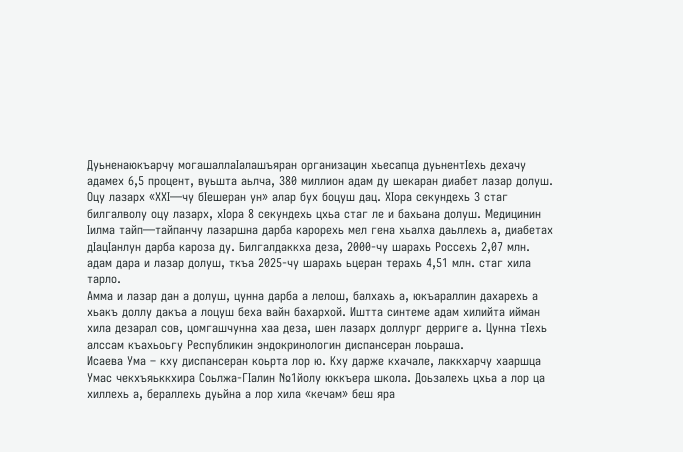Дуьненаюкъарчу могашаллаIалашъяран организацин хьесапца дуьнентIехь дехачу адамех 6,5 процент, вуьшта аьлча, 380 миллион адам ду шекаран диабет лазар долуш. Оцу лазарх «ХХІ—чу бIешеран ун» алар бух боцуш дац. ХIора секундехь 3 стаг билгалволу оцу лазарх, хIора 8 секундехь цхьа стаг ле и бахьана долуш. Медицинин Iилма тайп—тайпанчу лазаршна дарба карорехь мел гена хьалха даьллехь а, диабетах дIацIанлун дарба кароза ду. Билгалдаккха деза, 2000-чу шарахь Россехь 2,07 млн. адам дара и лазар долуш, ткъа 2025-чу шарахь ьцеран терахь 4,51 млн. стаг хила тарло.
Амма и лазар дан а долуш, цунна дарба а лелош, балхахь а, юкъараллин дахарехь а хьакъ доллу дакъа а лоцуш беха вайн бахархой. Иштта синтеме адам хилийта ийман хила дезарал сов, цомгашчунна хаа деза, шен лазарх доллург дерриге а. Цунна тIехь алссам къахьоьгу Республикин эндокринологин диспансеран лоьраша.
Исаева Ума – кху диспансеран коьрта лор ю. Кху дарже кхачале, лаккхарчу хааршца Умас чекхъяьккхира Соьлжа-ГIалин №1йолу юккъера школа. Доьзалехь цхьа а лор ца хиллехь а, бераллехь дуьйна а лор хила «кечам» беш яра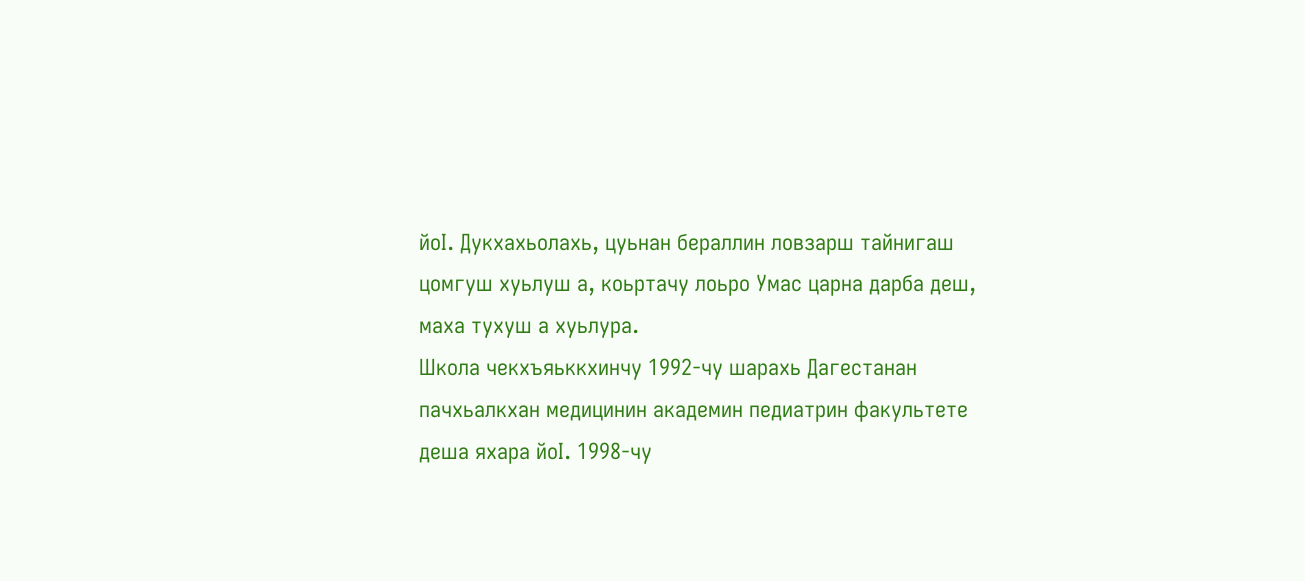йоI. Дукхахьолахь, цуьнан бераллин ловзарш тайнигаш цомгуш хуьлуш а, коьртачу лоьро Умас царна дарба деш, маха тухуш а хуьлура.
Школа чекхъяьккхинчу 1992-чу шарахь Дагестанан пачхьалкхан медицинин академин педиатрин факультете деша яхара йоI. 1998-чу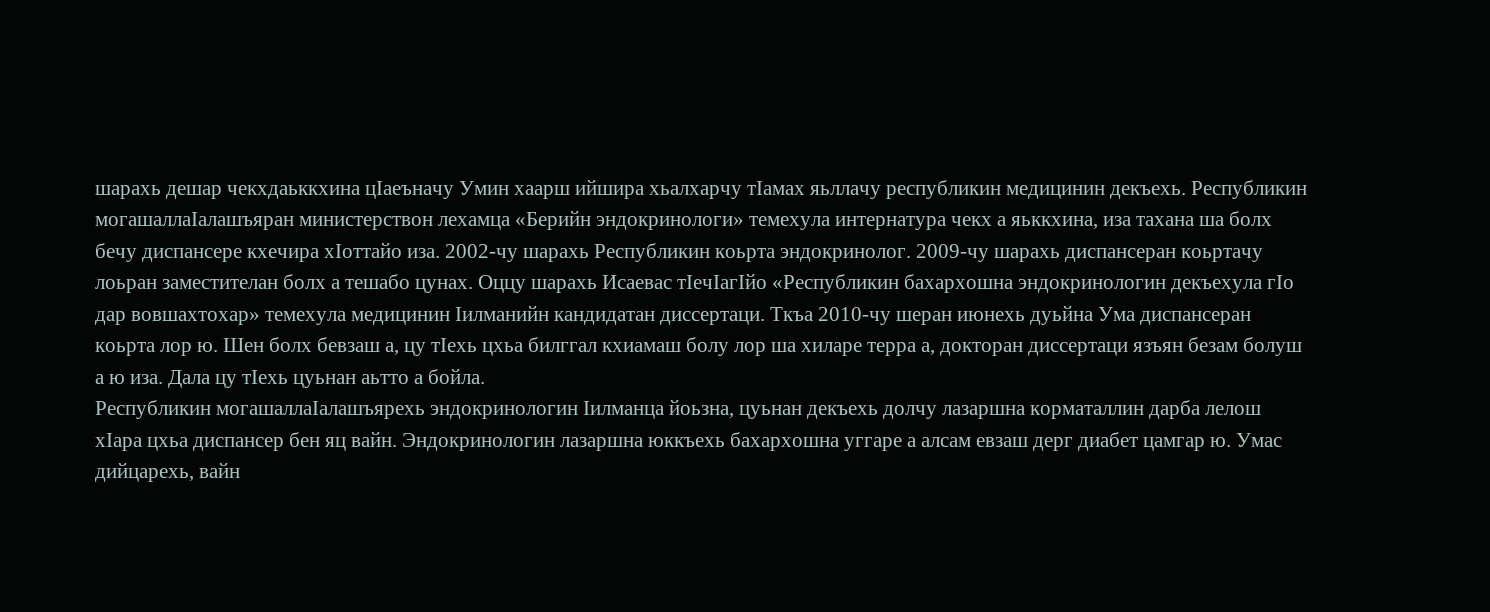шарахь дешар чекхдаьккхина цIаеъначу Умин хаарш ийшира хьалхарчу тIамах яьллачу республикин медицинин декъехь. Республикин могашаллаIалашъяран министерствон лехамца «Берийн эндокринологи» темехула интернатура чекх а яьккхина, иза тахана ша болх бечу диспансере кхечира хІоттайо иза. 2002-чу шарахь Республикин коьрта эндокринолог. 2009-чу шарахь диспансеран коьртачу лоьран заместителан болх а тешабо цунах. Оццу шарахь Исаевас тIечIагIйо «Республикин бахархошна эндокринологин декъехула гIо дар вовшахтохар» темехула медицинин Iилманийн кандидатан диссертаци. Ткъа 2010-чу шеран июнехь дуьйна Ума диспансеран коьрта лор ю. Шен болх бевзаш а, цу тIехь цхьа билггал кхиамаш болу лор ша хиларе терра а, докторан диссертаци язъян безам болуш а ю иза. Дала цу тIехь цуьнан аьтто а бойла.
Республикин могашаллаIалашъярехь эндокринологин Iилманца йоьзна, цуьнан декъехь долчу лазаршна корматаллин дарба лелош хIара цхьа диспансер бен яц вайн. Эндокринологин лазаршна юккъехь бахархошна уггаре а алсам евзаш дерг диабет цамгар ю. Умас дийцарехь, вайн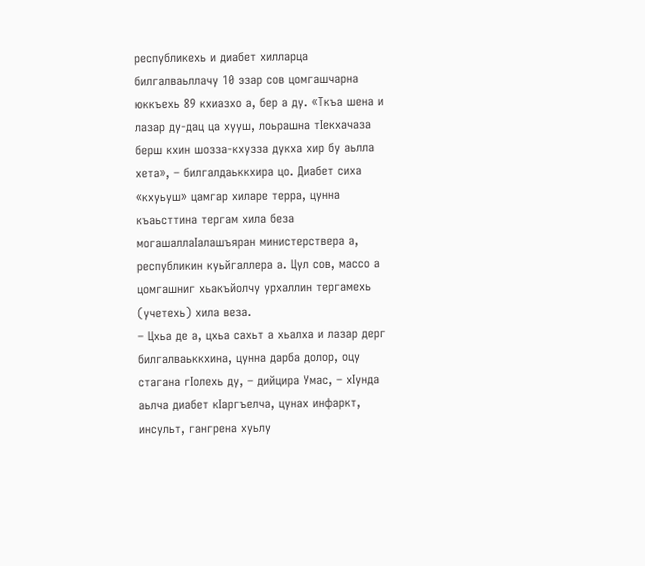республикехь и диабет хилларца билгалваьллачу 10 эзар сов цомгашчарна юккъехь 89 кхиазхо а, бер а ду. «Ткъа шена и лазар ду-дац ца хууш, лоьрашна тIекхачаза берш кхин шозза-кхузза дукха хир бу аьлла хета», – билгалдаьккхира цо. Диабет сиха «кхуьуш» цамгар хиларе терра, цунна къаьсттина тергам хила беза могашаллаIалашъяран министерствера а, республикин куьйгаллера а. Цул сов, массо а цомгашниг хьакъйолчу урхаллин тергамехь (учетехь) хила веза.
– Цхьа де а, цхьа сахьт а хьалха и лазар дерг билгалваьккхина, цунна дарба долор, оцу стагана гIолехь ду, – дийцира Умас, – хIунда аьлча диабет кIаргъелча, цунах инфаркт, инсульт, гангрена хуьлу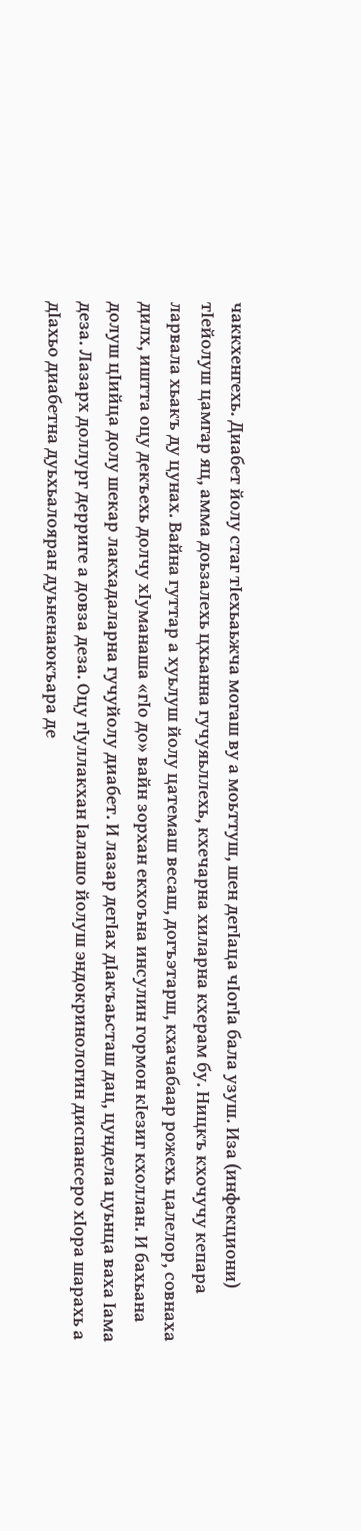чаккхенгехь. Диабет йолу стаг тIехьаьжча могаш ву а моьттуш, шен дегIаца чIогIа бала узуш. Иза (инфекциони) тIейолуш цамгар яц, амма доьзалехь цхьанна гучуяьллехь, кхечарна хиларна кхерам бу. Ницкъ кхочучу кепара ларвала хьакъ ду цунах. Вайна гуттар а хуьлуш йолу цатемаш весаш, догъэтарш, кхачабаар рожехь цалелор, совнаха дилх, иштта оцу декъехь долчу хIуманаша «гIо до» вайн зорхан екхоъна инсулин гормон кIезиг кхоллан. И бахьана долуш цIийца долу шекар лакхадаларна гучуйолу диабет. И лазар дегIах дIакъаьсташ дац, цундела цуьнца ваха Iама деза. Лазарх доллург дерриге а довза деза. Оцу гIуллакхан Iалашо йолуш эндокринологин диспансеро хIора шарахь а дIахьо диабетна дуьхьалояран дуьненаюкъара де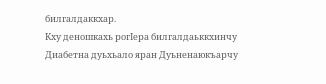билгалдаккхар.
Кху деношкахь рогІера билгалдаьккхинчу Диабетна дуьхьало яран Дуьненаюкъарчу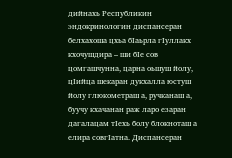дийнахь Республикин эндокринологин диспансеран белхахоша цхьа бIаьрла гIуллакх кхочушдира – ши бIе сов цомгашчунна, царна оьшуш йолу, цIийца шекаран дукхалла юстуш йолу глюкометраш а, ручканаш а, буучу кхачанан раж ларо езаран дагалацам тIехь болу блокноташ а елира совгIатна. Диспансеран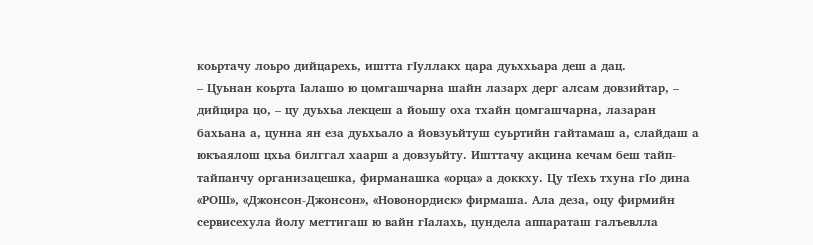коьртачу лоьро дийцарехь, иштта гIуллакх цара дуьххьара деш а дац.
– Цуьнан коьрта Iалашо ю цомгашчарна шайн лазарх дерг алсам довзийтар, – дийцира цо, – цу дуьхьа лекцеш а йоьшу оха тхайн цомгашчарна, лазаран бахьана а, цунна ян еза дуьхьало а йовзуьйтуш суьртийн гайтамаш а, слайдаш а юкъаялош цхьа билггал хаарш а довзуьйту. Ишттачу акцина кечам беш тайп-тайпанчу организацешка, фирманашка «орца» а доккху. Цу тIехь тхуна гIо дина «РОШ», «Джонсон-Джонсон», «Новонордиск» фирмаша. Ала деза, оцу фирмийн сервисехула йолу меттигаш ю вайн гIалахь, цундела аппараташ галъевлла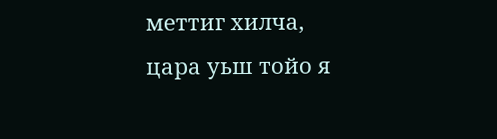меттиг хилча, цара уьш тойо я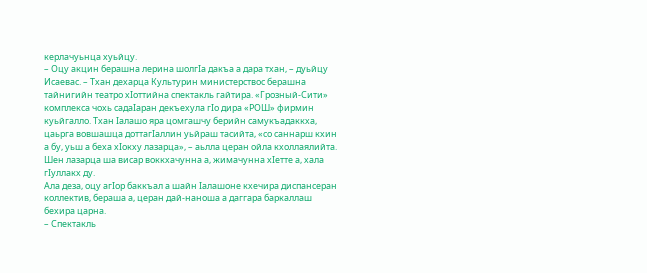керлачуьнца хуьйцу.
– Оцу акцин берашна лерина шолгIа дакъа а дара тхан, – дуьйцу Исаевас. – Тхан дехарца Культурин министерствос берашна тайнигийн театро хIоттийна спектакль гайтира. «Грозный-Сити» комплекса чохь садаIаран декъехула гIо дира «РОШ» фирмин куьйгалло. Тхан Iалашо яра цомгашчу берийн самукъадаккха, цаьрга вовшашца доттагIаллин уьйраш тасийта, «со саннарш кхин а бу, уьш а беха хIокху лазарца», – аьлла церан ойла кхоллаялийта. Шен лазарца ша висар воккхачунна а, жимачунна хIетте а, хала гIуллакх ду.
Ала деза, оцу агIор баккъал а шайн Iалашоне кхечира диспансеран коллектив, бераша а, церан дай-наноша а даггара баркаллаш бехира царна.
– Спектакль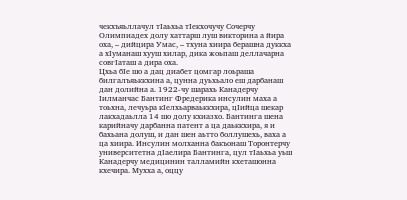чекхъяьллачул тIаьхьа тIекхочучу Сочерчу Олимпиадех долу хаттарш луш викторина а йира оха, – дийцира Умас, – тхуна хиира берашна дуккха а хIуманаш хууш хилар, дика жоьпаш деллачарна совгIаташ а дира оха.
Цхьа бIе шо а дац диабет цомгар лоьраша билгалъяьккхина а, цунна дуьхьало еш дарбанаш дан долийна а. 1922-чу шарахь Канадерчу Iилманчас Бантинг Фредерика инсулин маха а тоьхна, лечуьра кIелхьарваьккхира, цIийца шекар лакхадаьлла 14 шо долу кхиазхо. Бантинга шена карийначу дарбанна патент а ца даьккхира, я и бахьана долуш, и дан шен аьтто боллушехь, ваха а ца хиира. Инсулин молханна бакъонаш Торонтерчу университетна дIаелира Бантинга, цул тIаьхьа уьш Канадерчу медицинин талламийн кхеташонна кхечира. Мухха а, оццу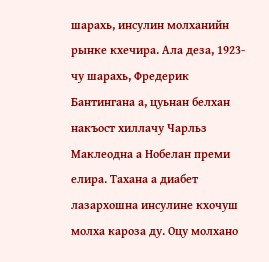шарахь, инсулин молханийн рынке кхечира. Ала деза, 1923-чу шарахь, Фредерик Бантингана а, цуьнан белхан накъост хиллачу Чарльз Маклеодна а Нобелан преми елира. Тахана а диабет лазархошна инсулине кхочуш молха кароза ду. Оцу молхано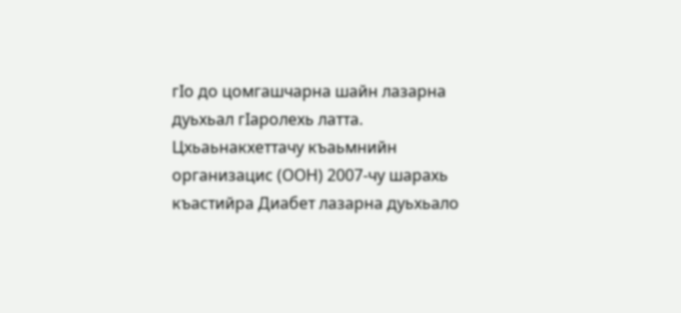гIо до цомгашчарна шайн лазарна дуьхьал гIаролехь латта. Цхьаьнакхеттачу къаьмнийн организацис (ООН) 2007-чу шарахь къастийра Диабет лазарна дуьхьало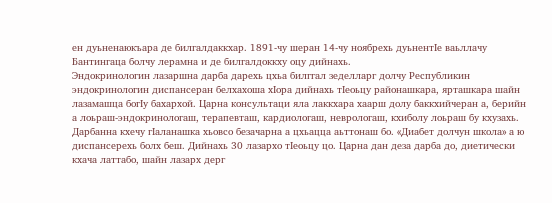ен дуьненаюкъара де билгалдаккхар. 1891-чу шеран 14-чу ноябрехь дуьнентIе ваьллачу Бантингаца болчу лерамна и де билгалдоккху оцу дийнахь.
Эндокринологин лазаршна дарба дарехь цхьа билггал зеделларг долчу Республикин эндокринологин диспансеран белхахоша хIора дийнахь тIеоьцу районашкара, ярташкара шайн лазамашца богIу бахархой. Царна консультаци яла лаккхара хаарш долу баккхийчеран а, берийн а лоьраш-эндокринологаш, терапевташ, кардиологаш, неврологаш, кхиболу лоьраш бу кхузахь. Дарбанна кхечу гIаланашка хьовсо безачарна а цхьацца аьттонаш бо. «Диабет долчун школа» а ю диспансерехь болх беш. Дийнахь 30 лазархо тIеоьцу цо. Царна дан деза дарба до, диетически кхача латтабо, шайн лазарх дерг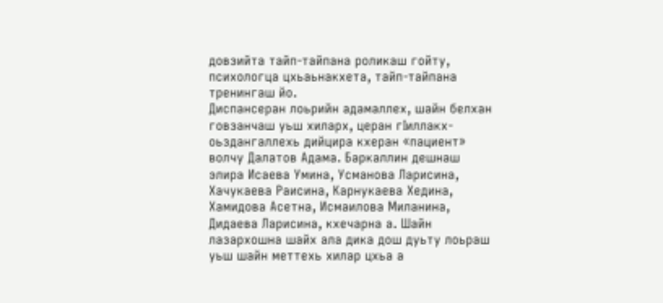довзийта тайп-тайпана роликаш гойту, психологца цхьаьнакхета, тайп-тайпана тренингаш йо.
Диспансеран лоьрийн адамаллех, шайн белхан говзанчаш уьш хиларх, церан гIиллакх-оьздангаллехь дийцира кхеран «пациент» волчу Далатов Адама. Баркаллин дешнаш элира Исаева Умина, Усманова Ларисина, Хачукаева Раисина, Карнукаева Хедина, Хамидова Асетна, Исмаилова Миланина, Дидаева Ларисина, кхечарна а. Шайн лазархошна шайх ала дика дош дуьту лоьраш уьш шайн меттехь хилар цхьа а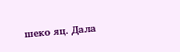шеко яц. Дала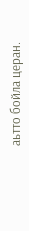аьтто бойла церан.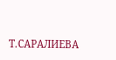Т.САРАЛИЕВА